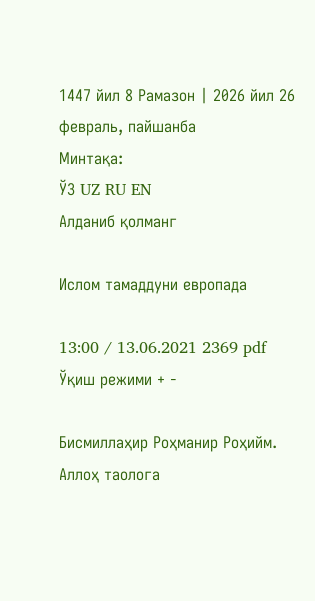1447 йил 8 Рамазон | 2026 йил 26 февраль, пайшанба
Минтақа:
ЎЗ UZ RU EN
Алданиб қолманг

Ислом тамаддуни европада

13:00 / 13.06.2021 2369 pdf Ўқиш режими + -

Бисмиллаҳир Роҳманир Роҳийм.
Аллоҳ таолога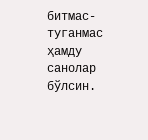битмас-туганмас ҳамду санолар бўлсин.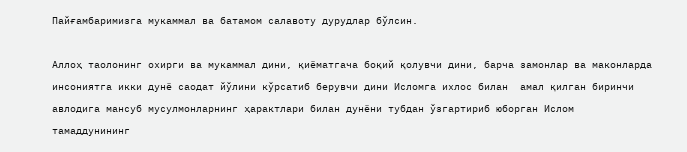Пайғамбаримизга мукаммал ва батамом салавоту дурудлар бўлсин.

Аллоҳ таолонинг охирги ва мукаммал дини, қиёматгача боқий қолувчи дини, барча замонлар ва маконларда инсониятга икки дунё саодат йўлини кўрсатиб берувчи дини Исломга ихлос билан  амал қилган биринчи авлодига мансуб мусулмонларнинг ҳарактлари билан дунёни тубдан ўзгартириб юборган Ислом тамаддунининг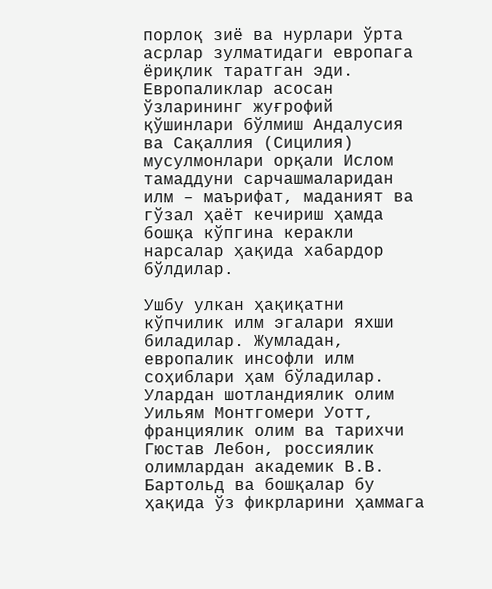порлоқ зиё ва нурлари ўрта асрлар зулматидаги европага ёриқлик таратган эди. Европаликлар асосан ўзларининг жуғрофий қўшинлари бўлмиш Андалусия ва Сақаллия (Сицилия) мусулмонлари орқали Ислом тамаддуни сарчашмаларидан илм – маърифат, маданият ва гўзал ҳаёт кечириш ҳамда бошқа кўпгина керакли нарсалар ҳақида хабардор бўлдилар.

Ушбу улкан ҳақиқатни кўпчилик илм эгалари яхши биладилар. Жумладан, европалик инсофли илм соҳиблари ҳам бўладилар. Улардан шотландиялик олим Уильям Монтгомери Уотт, франциялик олим ва тарихчи Гюстав Лебон, россиялик олимлардан академик В.В. Бартольд ва бошқалар бу ҳақида ўз фикрларини ҳаммага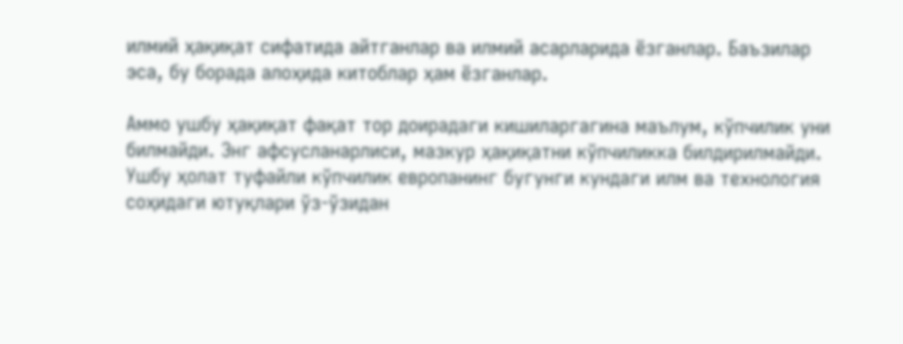илмий ҳақиқат сифатида айтганлар ва илмий асарларида ёзганлар. Баъзилар эса, бу борада алоҳида китоблар ҳам ёзганлар.

Аммо ушбу ҳақиқат фақат тор доирадаги кишиларгагина маълум, кўпчилик уни билмайди. Энг афсусланарлиси, мазкур ҳақиқатни кўпчиликка билдирилмайди. Ушбу ҳолат туфайли кўпчилик европанинг бугунги кундаги илм ва технология соҳидаги ютуқлари ўз-ўзидан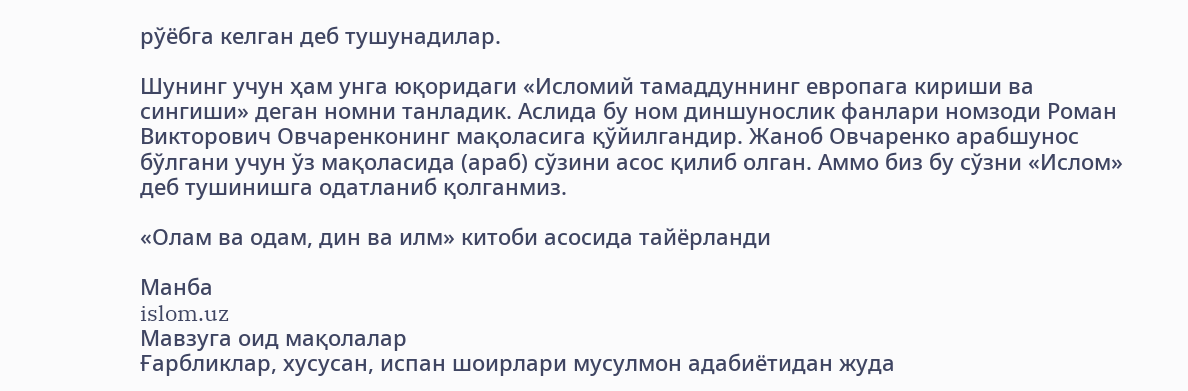рўёбга келган деб тушунадилар.

Шунинг учун ҳам унга юқоридаги «Исломий тамаддуннинг европага кириши ва сингиши» деган номни танладик. Аслида бу ном диншунослик фанлари номзоди Роман Викторович Овчаренконинг мақоласига қўйилгандир. Жаноб Овчаренко арабшунос бўлгани учун ўз мақоласида (араб) сўзини асос қилиб олган. Аммо биз бу сўзни «Ислом» деб тушинишга одатланиб қолганмиз.

«Олам ва одам, дин ва илм» китоби асосида тайёрланди

Манба
islom.uz
Мавзуга оид мақолалар
Ғарбликлар, хусусан, испан шоирлари мусулмон адабиётидан жуда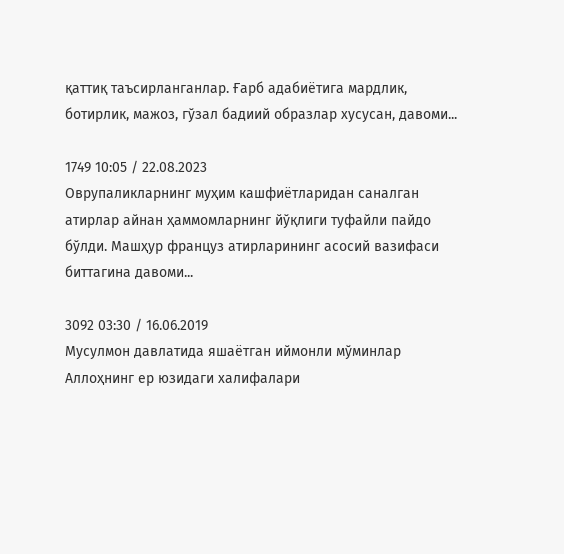қаттиқ таъсирланганлар. Ғарб адабиётига мардлик, ботирлик, мажоз, гўзал бадиий образлар хусусан, давоми...

1749 10:05 / 22.08.2023
Оврупаликларнинг муҳим кашфиётларидан саналган атирлар айнан ҳаммомларнинг йўқлиги туфайли пайдо бўлди. Машҳур француз атирларининг асосий вазифаси биттагина давоми...

3092 03:30 / 16.06.2019
Мусулмон давлатида яшаётган иймонли мўминлар Аллоҳнинг ер юзидаги халифалари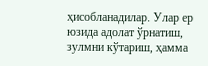ҳисобланадилар. Улар ер юзида адолат ўрнатиш, зулмни кўтариш, ҳамма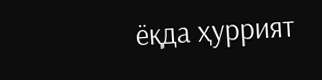ёқда ҳуррият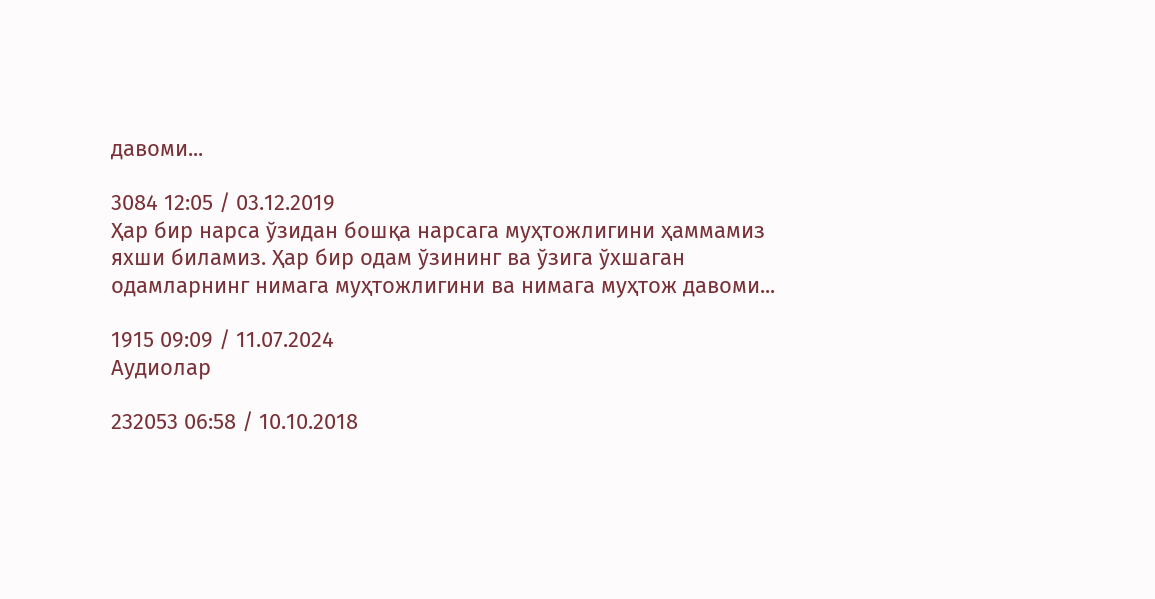давоми...

3084 12:05 / 03.12.2019
Ҳар бир нарса ўзидан бошқа нарсага муҳтожлигини ҳаммамиз яхши биламиз. Ҳар бир одам ўзининг ва ўзига ўхшаган одамларнинг нимага муҳтожлигини ва нимага муҳтож давоми...

1915 09:09 / 11.07.2024
Аудиолар

232053 06:58 / 10.10.2018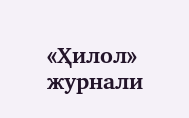«Ҳилол» журнали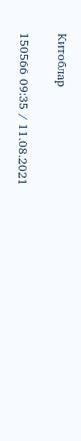Китоблар

150566 09:35 / 11.08.2021